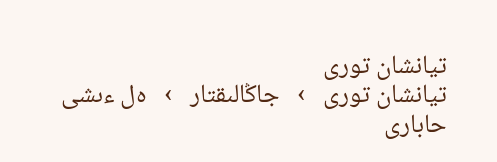تيانشان تورى
تيانشان تورى   ›   جاڭالىقتار   ›   ەل ءىشى حابارى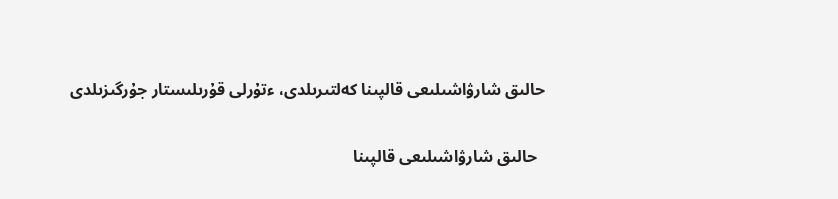حالىق شارۋاشىلىعى قالپىنا كەلتىرىلدى، ءتۇرلى قۇرىلىستار جۇرگىزىلدى

  حالىق شارۋاشىلىعى قالپىنا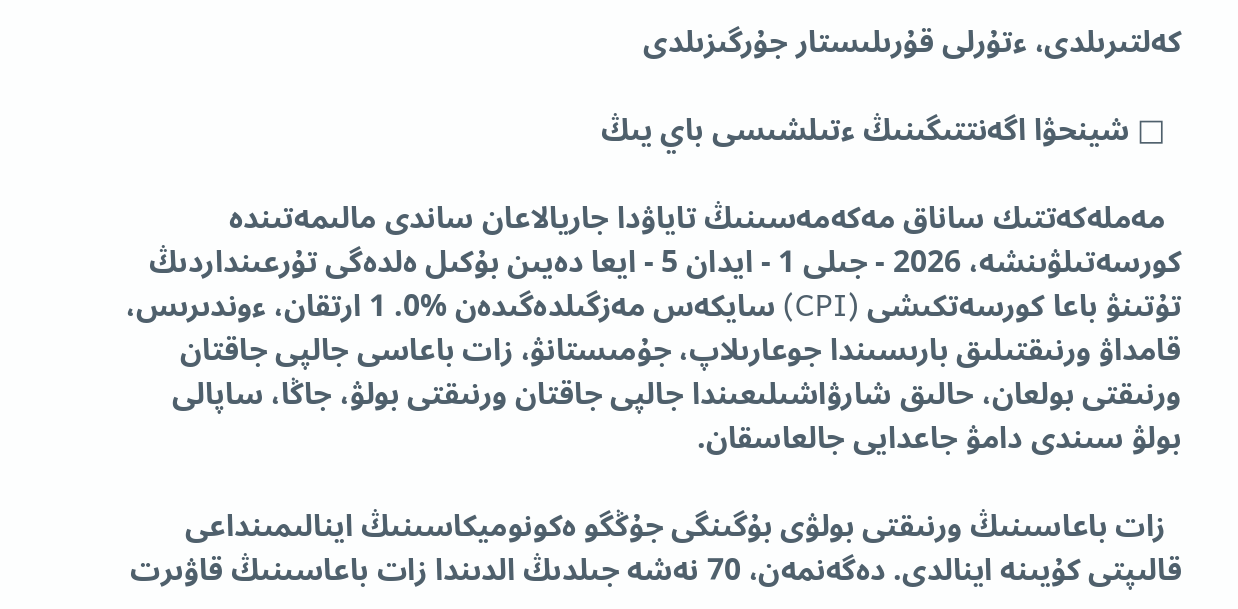كەلتىرىلدى، ءتۇرلى قۇرىلىستار جۇرگىزىلدى

  □ شينحۋا اگەنتتىگىنىڭ ءتىلشىسى باي يىڭ

  مەملەكەتتىك ساناق مەكەمەسىنىڭ تاياۋدا جاريالاعان ساندى مالىمەتىندە كورسەتىلۋىنشە، 2026 - جىلى 1 - ايدان 5 - ايعا دەيىن بۇكىل ەلدەگى تۇرعىنداردىڭ تۇتىنۋ باعا كورسەتكىشى (CPI) سايكەس مەزگىلدەگىدەن %0. 1 ارتقان، ءوندىرىس، قامداۋ ورنىقتىلىق بارىسىندا جوعارىلاپ، جۇمىستانۋ، زات باعاسى جالپى جاقتان ورنىقتى بولعان، حالىق شارۋاشىلىعىندا جالپى جاقتان ورنىقتى بولۋ، جاڭا، ساپالى بولۋ سىندى دامۋ جاعدايى جالعاسقان.

  زات باعاسىنىڭ ورنىقتى بولۋى بۇگىنگى جۇڭگو ەكونوميكاسىنىڭ اينالىمىنداعى قالىپتى كۇيىنە اينالدى. دەگەنمەن، 70 نەشە جىلدىڭ الدىندا زات باعاسىنىڭ قاۋىرت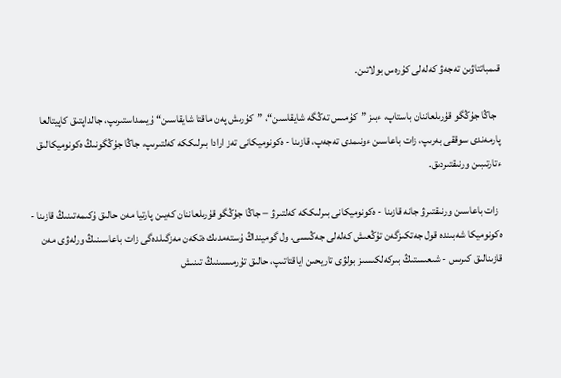قىمباتتاۋىن تەجەۋ كەلەلى كۇرەس بولاتىن.

  جاڭا جۇڭگو قۇرىلعاننان باستاپ، ءبىز ”كۇمىس تەڭگە شايقاسىن“، ”كۇرىش پەن ماقتا شايقاسىن“ ۇيىمداستىرىپ، جالداپتىق كاپيتالعا پارمەندى سوققى بەرىپ، زات باعاسىن ءونىمدى تەجەپ، قازىنا - ەكونوميكانى تەز ارادا بىرلىككە كەلتىرىپ، جاڭا جۇڭگونىڭ ەكونوميكالىق ءتارتىبىن ورنىقتىردىق.

  زات باعاسىن ورنىقتىرۋ جانە قازىنا - ەكونوميكانى بىرلىككە كەلتىرۋ − جاڭا جۇڭگو قۇرىلعاننان كەيىن پارتيا مەن حالىق ۇكىمەتىنىڭ قازىنا - ەكونوميكا شەبىندە قول جەتكىزگەن تۇڭعىش كەلەلى جەڭىسى. ول گومينداڭ ۇستەمدىك ەتكەن مەزگىلدەگى زات باعاسىنىڭ ورلەۋى مەن قازىنالىق كىرىس - شىعىستىڭ بىركەلكىسىز بولۋى تاريحىن اياقتاتىپ، حالىق تۇرمىسىنىڭ تىنىش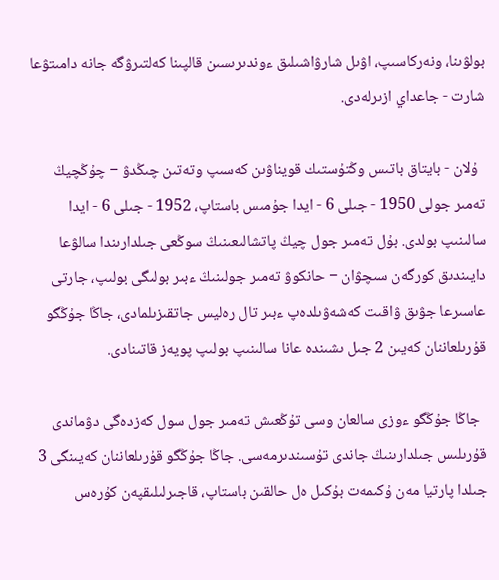بولۋىنا، ونەركاسىپ، اۋىل شارۋاشىلىق ءوندىرىسىن قالپىنا كەلتىرۋگە جانە دامىتۋعا شارت - جاعداي ازىرلەدى.

  ۇلان - بايتاق باتىس وڭتۇستىك قويناۋىن كەسىپ وتەتىن چىڭدۋ − چۇڭچيڭ تەمىر جولى 1950 - جىلى 6 - ايدا جۇمىس باستاپ، 1952 - جىلى 6 - ايدا سالىنىپ بولدى. بۇل تەمىر جول چيڭ پاتشالىعىنىڭ سوڭعى جىلدارىندا سالۋعا دايىندىق كورگەن سىچۋان − حانكوۋ تەمىر جولىنىڭ ءبىر بولىگى بولىپ، جارتى عاسىرعا جۋىق ۋاقىت كەشەۋىلدەپ ءبىر تال رەليس جاتقىزىلمادى، جاڭا جۇڭگو قۇرىلعاننان كەيىن 2 جىل ىشىندە عانا سالىنىپ بولىپ پويەز قاتىنادى.

  جاڭا جۇڭگو ءوزى سالعان وسى تۇڭعىش تەمىر جول سول كەزدەگى دۋماندى قۇرىلىس جىلدارىنىڭ جاندى تۇسىندىرمەسى. جاڭا جۇڭگو قۇرىلعاننان كەيىنگى 3 جىلدا پارتيا مەن ۇكىمەت بۇكىل ەل حالقىن باستاپ، قاجىرلىلىقپەن كۇرەس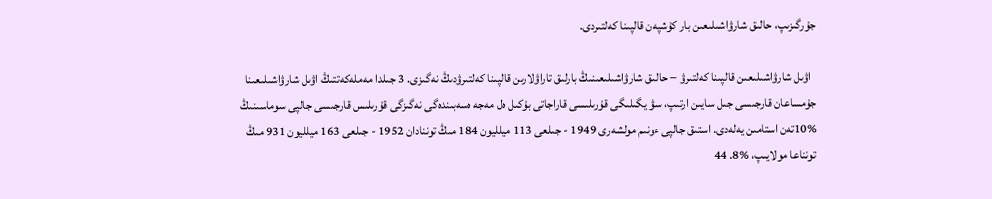جۇرگىزىپ، حالىق شارۋاشىلىعىن بار كۇشپەن قالپىنا كەلتىردى.

  اۋىل شارۋاشىلىعىن قالپىنا كەلتىرۋ − حالىق شارۋاشىلىعىنىڭ بارلىق تاراۋلارىن قالپىنا كەلتىرۋدىڭ نەگىزى. 3 جىلدا مەملەكەتتىڭ اۋىل شارۋاشىلىعىنا جۇمساعان قارجىسى جىل سايىن ارتىپ، سۋ يگىلىگى قۇرىلىسى قاراجاتى بۇكىل ەل مەجە ەسەبىندەگى نەگىزگى قۇرىلىس قارجىسى جالپى سوماسىنىڭ %10تەن استامىن يەلەدى. استىق جالپى ءونىم مولشەرى 1949 - جىلعى 113 ميلليون 184 مىڭ توننادان 1952 - جىلعى 163 ميلليون 931 مىڭ تونناعا مولايىپ، %8. 44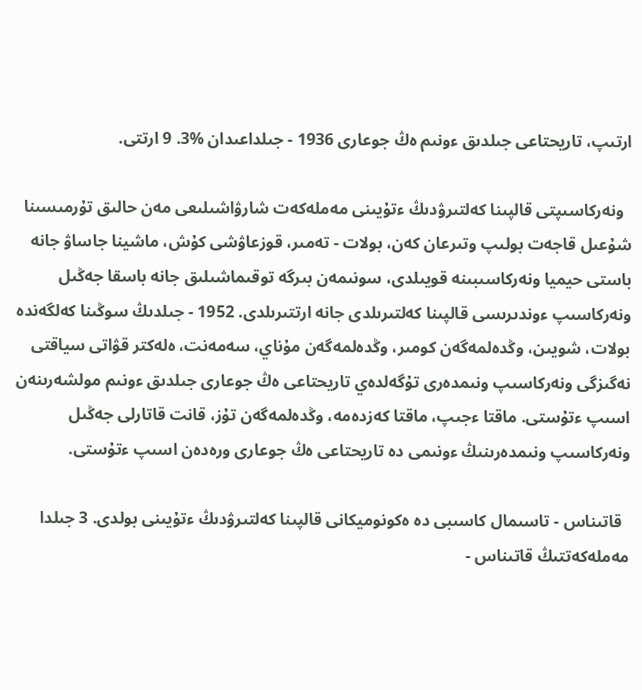ارتىپ، تاريحتاعى جىلدىق ءونىم ەڭ جوعارى 1936 - جىلداعىدان %3. 9 ارتتى.

  ونەركاسىپتى قالپىنا كەلتىرۋدىڭ ءتۇيىنى مەملەكەت شارۋاشىلىعى مەن حالىق تۇرمىسىنا شۇعىل قاجەت بولىپ وتىرعان كەن، بولات - تەمىر، قوزعاۋشى كۇش، ماشينا جاساۋ جانە باستى حيميا ونەركاسىبىنە قويىلدى، سونىمەن بىرگە توقىماشىلىق جانە باسقا جەڭىل ونەركاسىپ ءوندىرىسى قالپىنا كەلتىرىلدى جانە ارتتىرىلدى. 1952 - جىلدىڭ سوڭىنا كەلگەندە بولات، شويىن، وڭدەلمەگەن كومىر، وڭدەلمەگەن مۇناي، سەمەنت، ەلەكتر قۋاتى سياقتى نەگىزگى ونەركاسىپ ونىمدەرى تۇگەلدەي تاريحتاعى ەڭ جوعارى جىلدىق ءونىم مولشەرىنەن اسىپ ءتۇستى. ماقتا ءجىپ، ماقتا كەزدەمە، وڭدەلمەگەن تۇز، قانت قاتارلى جەڭىل ونەركاسىپ ونىمدەرىنىڭ ءونىمى دە تاريحتاعى ەڭ جوعارى ورەدەن اسىپ ءتۇستى.

  قاتىناس - تاسىمال كاسىبى دە ەكونوميكانى قالپىنا كەلتىرۋدىڭ ءتۇيىنى بولدى. 3 جىلدا مەملەكەتتىڭ قاتىناس -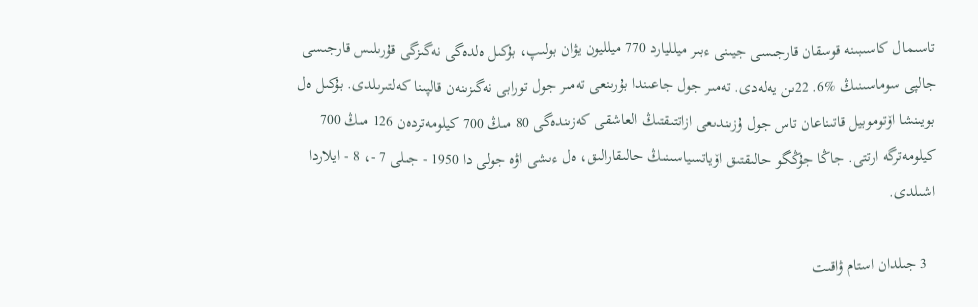تاسىمال كاسىبىنە قوسقان قارجىسى جيىنى ءبىر ميلليارد 770 ميلليون يۋان بولىپ، بۇكىل ەلدەگى نەگىزگى قۇرىلىس قارجىسى جالپى سوماسىنىڭ %6. 22ىن يەلەدى. تەمىر جول جاعىندا بۇرىنعى تەمىر جول تورابى نەگىزىنەن قالپىنا كەلتىرىلدى. بۇكىل ەل بويىنشا اۆتوموبيل قاتىناعان تاس جول ۇزىندىعى ازاتتىقتىڭ العاشقى كەزىندەگى 80 مىڭ 700 كيلومەتردەن 126 مىڭ 700 كيلومەترگە ارتتى. جاڭا جۇڭگو حالىقتىق اۆياتسياسىنىڭ حالىقارالىق، ەل ءىشى اۋە جولى دا 1950 - جىلى 7 -، 8 - ايلاردا اشىلدى.

  3 جىلدان استام ۋاقىت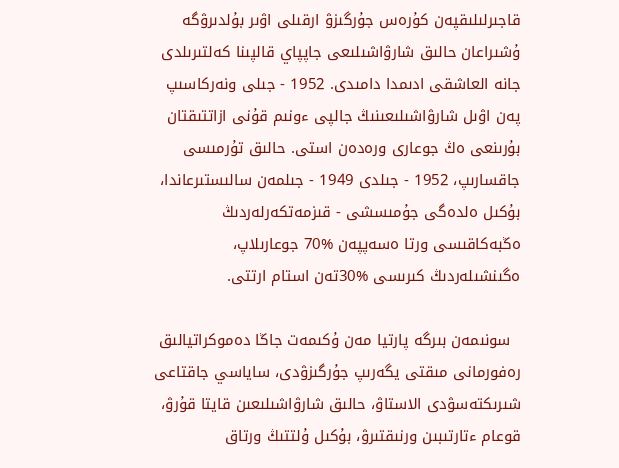قاجىرلىلىقپەن كۇرەس جۇرگىزۋ ارقىلى اۋىر بۇلدىرۋگە ۇشىراعان حالىق شارۋاشىلىعى جاپپاي قالپىنا كەلتىرىلدى جانە العاشقى ادىمدا دامىدى. 1952 - جىلى ونەركاسىپ پەن اۋىل شارۋاشىلىعىنىڭ جالپى ءونىم قۇنى ازاتتىقتان بۇرىنعى ەڭ جوعارى ورەدەن استى. حالىق تۇرمىسى جاقسارىپ، 1952 - جىلدى 1949 - جىلمەن سالىستىرعاندا، بۇكىل ەلدەگى جۇمىسشى - قىزمەتكەرلەردىڭ ەڭبەكاقىسى ورتا ەسەپپەن %70 جوعارىلاپ، ەگىنشىلەردىڭ كىرىسى %30تەن استام ارتتى.

  سونىمەن بىرگە پارتيا مەن ۇكىمەت جاڭا دەموكراتيالىق رەفورمانى مىقتى يگەرىپ جۇرگىزۋدى، ساياسي جاقتاعى شىرىكتەسۋدى الاستاۋ، حالىق شارۋاشىلىعىن قايتا قۇرۋ، قوعام ءتارتىبىن ورنىقتىرۋ، بۇكىل ۇلتتىڭ ورتاق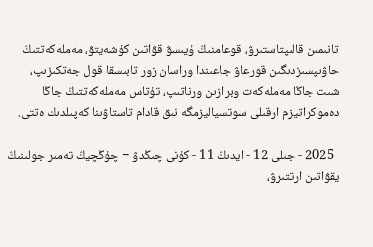تانىمىن قالىپتاستىرۋ، قوعامنىڭ ۇيىسۋ قۋاتىن كۇشەيتۋ، مەملەكەتتىڭ حاۋىپسىزدىگىن قورعاۋ جاعىندا وراسان زور تابىسقا قول جەتكىزىپ، شىت جاڭا مەملەكەت وبرازىن ورناتىپ، تۇتاس مەملەكەتتىڭ جاڭا دەموكراتيزم ارقىلى سوتسياليزمگە نىق قادام تاستاۋىنا كەپىلدىك ەتتى.

  2025 - جىلى 12 - ايدىڭ 11 - كۇنى چىڭدۋ − چۇڭچيڭ تەمىر جولىنىڭ يقۋاتىن ارتتىرۋ،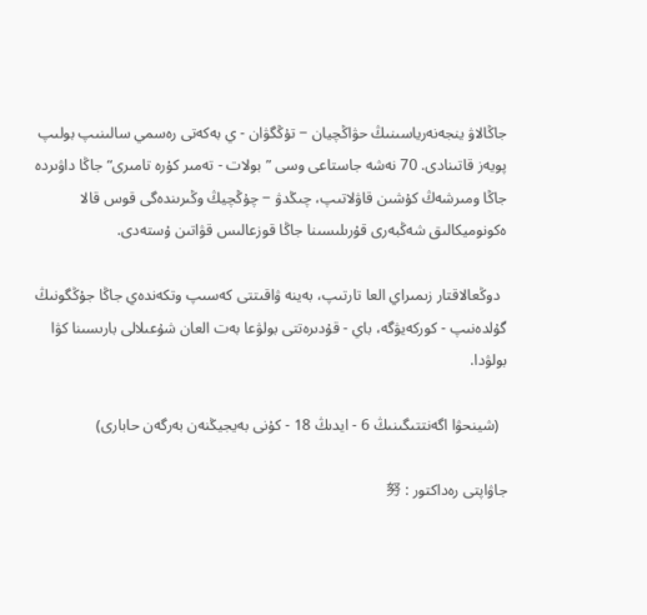جاڭالاۋ ينجەنەرياسىنىڭ حۋاڭچيان − تۇڭگۋان - ي بەكەتى رەسمي سالىنىپ بولىپ پويەز قاتىنادى. 70 نەشە جاستاعى وسى ”بولات - تەمىر كۇرە تامىرى“ جاڭا داۋىردە جاڭا ومىرشەڭ كۇشىن قاۋلاتىپ، چىڭدۋ − چۇڭچيڭ وڭىرىندەگى قوس قالا ەكونوميكالىق شەڭبەرى قۇرىلىسىنا جاڭا قوزعالىس قۋاتىن ۇستەدى.

  دوڭعالاقتار زىمىراي العا تارتىپ، بەينە ۋاقىتتى كەسىپ وتكەندەي جاڭا جۇڭگونىڭ گۇلدەنىپ - كوركەيۋگە، باي - قۇدىرەتتى بولۋعا بەت العان شۇعىلالى بارىسىنا كۋا بولۋدا.

  (شينحۋا اگەنتتىگىنىڭ 6 - ايدىڭ 18 - كۇنى بەيجيڭنەن بەرگەن حابارى)

جاۋاپتى رەداكتور : 努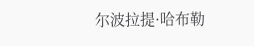尔波拉提·哈布勒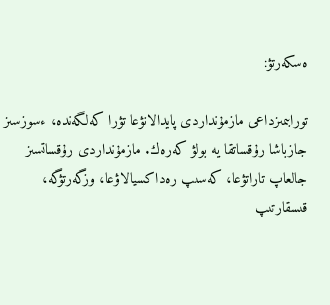ەسكەرتۋ:

تورابىمىزداعى مازمۇنداردى پايدالانۋعا تۋرا كەلگەندە، ءسوزسىز جازباشا رۇقساتقا يە بولۋ كەرەك. مازمۇنداردى رۇقساتسىز جالعاپ تاراتۋعا، كەسىپ رەداكسيالاۋعا، وزگەرتۋگە، قىسقارتىپ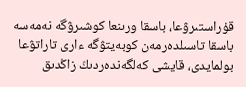قۇراستىرۋعا، باسقا ورىنعا كوشىرۋگە نەمەسە باسقا تاسىلدەرمەن كوبەيتۋگە ءارى تاراتۋعا بولمايدى، قايشى كەلگەندەردىڭ زاڭدىق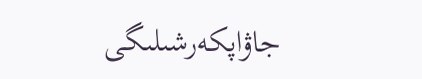جاۋاپكەرشىلىگى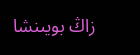زاڭ بويىنشا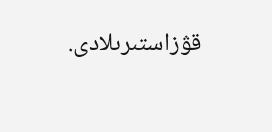قۋزاستىرىلادى.